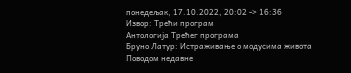понедељак, 17.10.2022, 20:02 -> 16:36
Извор: Трећи програм
Антологија Трећег програма
Бруно Латур: Истраживање о модусима живота
Поводом недавне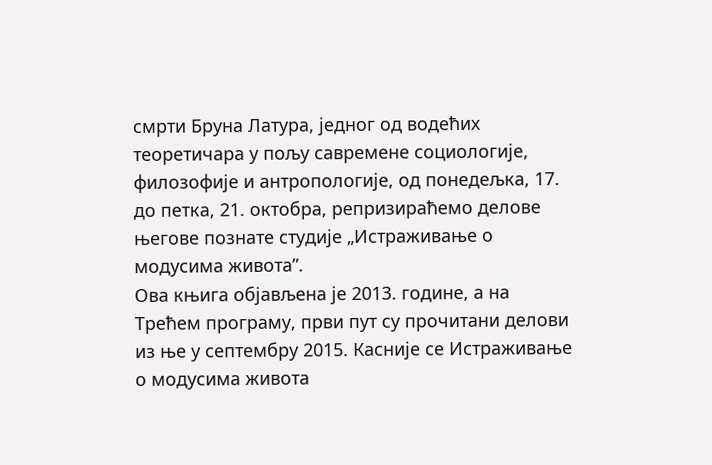смрти Бруна Латура, једног од водећих теоретичара у пољу савремене социологије, филозофије и антропологије, од понедељка, 17. до петка, 21. октобра, репризираћемо делове његове познате студије „Истраживање о модусима живота”.
Ова књига објављена је 2013. године, а на Трећем програму, први пут су прочитани делови из ње у септембру 2015. Касније се Истраживање о модусима живота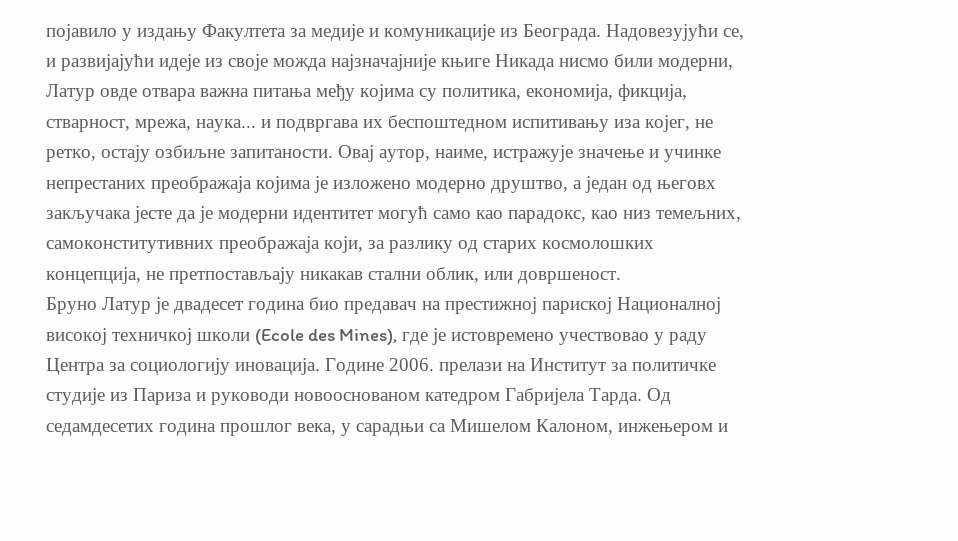појавило у издању Факултета за медије и комуникације из Београда. Надовезујући се, и развијајући идеје из своје можда најзначајније књиге Никада нисмо били модерни, Латур овде отвара важна питања међу којима су политика, економија, фикција, стварност, мрежа, наука... и подвргава их беспоштедном испитивању иза којег, не ретко, остају озбиљне запитаности. Овај аутор, наиме, истражује значење и учинке непрестаних преображаја којима је изложено модерно друштво, а један од његовх закључака јесте да је модерни идентитет могућ само као парадокс, као низ темељних, самоконститутивних преображаја који, за разлику од старих космолошких концепција, не претпостављају никакав стални облик, или довршеност.
Бруно Латур је двадесет година био предавач на престижној париској Националној високој техничкој школи (Ecole des Mines), где је истовремено учествовао у раду Центра за социологију иновација. Године 2006. прелази на Институт за политичке студије из Париза и руководи новооснованом катедром Габријела Тарда. Од седамдесетих година прошлог века, у сарадњи са Мишелом Калоном, инжењером и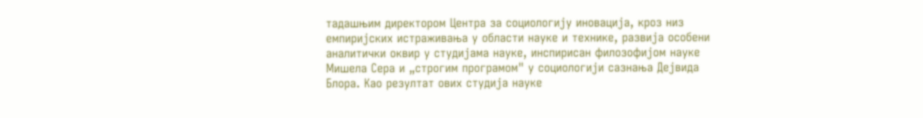тадашњим директором Центра за социологију иновација, кроз низ емпиријских истраживања у области науке и технике, развија особени аналитички оквир у студијама науке, инспирисан филозофијом науке Мишела Сера и „строгим програмом" у социологији сазнања Дејвида Блора. Као резултат ових студија науке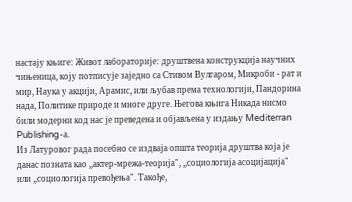настају књиге: Живот лабораторије: друштвена конструкција научних чињеница, коју потписује заједно са Стивом Вулгаром, Микроби - рат и мир, Наука у акцији, Арамис, или љубав према технологији, Пандорина нада, Политике природе и многе друге. Његова књига Никада нисмо били модерни код нас је преведена и објављена у издању Mediterran Publishing-а.
Из Латуровог рада посебно се издваја општа теорија друштва која је данас позната као „актер-мрежа-теорија", „социологија асоцијација" или „социологија превођења". Такође,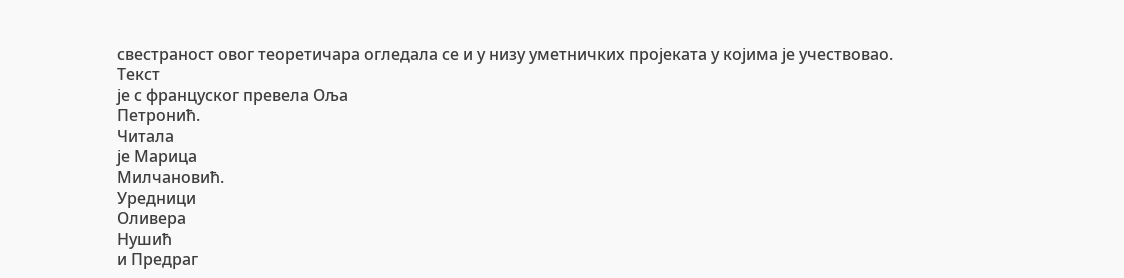свестраност овог теоретичара огледала се и у низу уметничких пројеката у којима је учествовао.
Текст
је с француског превела Оља
Петронић.
Читала
је Марица
Милчановић.
Уредници
Оливера
Нушић
и Предраг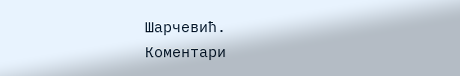Шарчевић.
Коментари